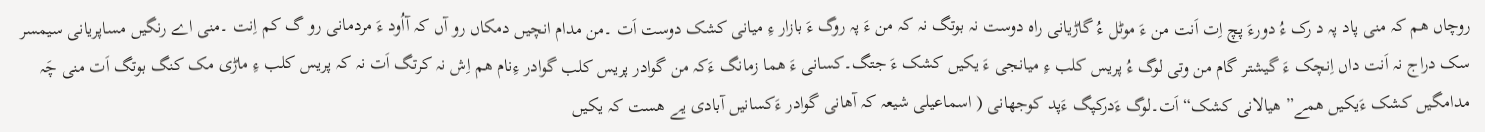روچاں ھم کہ منی پاد پہ د رک ءُ دورءَ پچ اِت اَنت من ءَ موٹل ءُ گاڑیانی راہ دوست نہ بوتگ نہ کہ من ءَ پہ روگ ءَ بازار ءِ میانی کشک دوست اَت ۔من مدام انچیں دمکاں رو آں کہ آاُود ءَ مردمانی رو گ کم اِنت ۔منی اے رنگیں مساپریانی سیمسر سک دراج نہ اَنت داں اِنچک ءَ گیشتر گام من وتی لوگ ءُ پریس کلب ءِ میانجی ءَ یکیں کشک ءَ جتگ۔کسانی ءَ ھما زمانگ ءَکہ من گوادر پریس کلب گوادر ءِنام ھم اِش نہ کرتگ اَت نہ کہ پریس کلب ءِ ماڑی مک کنگ بوتگ اَت منی چَہ مدامگیں کشک ءَیکیں ھمے” ھیالانی کشک“ اَت۔لوگ ءَدرکپگ ءَپد کوجھانی ( اسماعیلی شیعہ کہ آھانی گوادر ءَکسانیں آبادی یے ھست کہ یکیں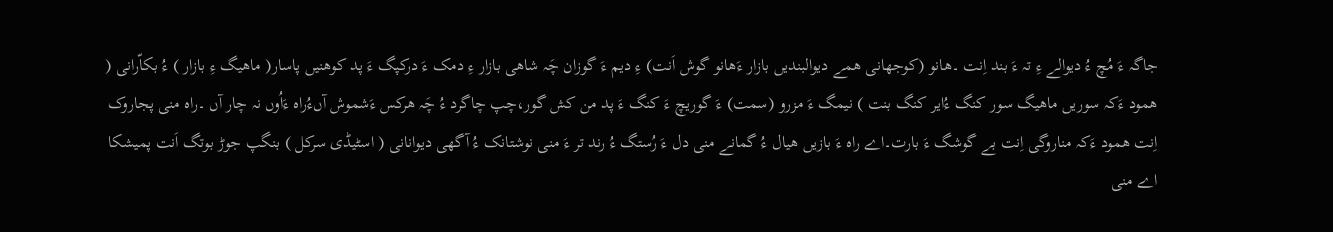جاگہ ءَ مُچ ءُ دیوالے ءِ تہ ءَ بند اِنت ۔ھانو (کوجھانی ھمے دیوالبندیں بازار ءَھانو گوش اَنت) ءِ دیم ءَ گوزان چَہ شاھی بازار ءِ دمک ءَ درکپگ ءَ پد کوھنیں پاسار( ماھیگ ءِ بازار ) ءُ بکاّرانی ( ھمود ءَکہ سوریں ماھیگ سور کنگ ءُایر کنگ بنت ) نیمگ ءَ مزرو (سمت) ءَ گوریچ ءَ کنگ ءَ پد من کش گور،چپ چاگرد ءُ چَہ ھرکس ءَشموش آںءُراہ ءَاُوں نہ چار آں ۔راہ منی پجاروک اِنت ھمود ءَکہ مناروگی اِنت بے گوشگ ءَ بارت۔اے راہ ءَ بازیں ھیال ءُ گمانے منی دل ءَ رُستگ ءُ رند تر ءَ منی نوشتانک ءُ آگھی دیوانانی ( اسٹیڈی سرکل ) بنگپ جوڑ بوتگ اَنت پمیشکا اے منی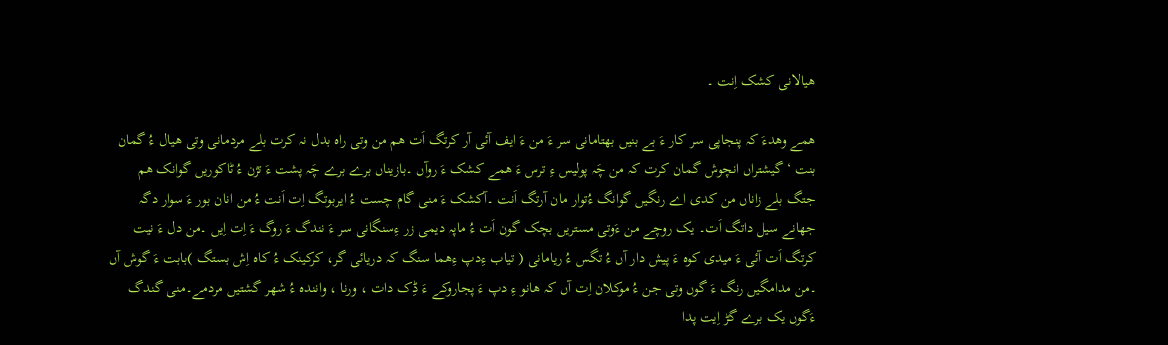ھیالانی کشک اِنت ۔

ھمے وھدءَ کہ پنجاپی سر کار ءَ بے بنیں بھتامانی سر ءَ من ءَ ایف آئی آر کرتگ اَت ھم من وتی راہ بدل نہ کرت بلے مردمانی وتی ھیال ءُ گمان بنت ‘ گیشتراں انچوش گمان کرت کہ من چَہ پولیس ءِ ترس ءَ ھمے کشک ءَ روآں ۔بازیناں برے برے چَہ پشت ءَ تژن ءُ ٹاکوریں گوانک ھم جتگ بلے زاناں من کدی اے رنگیں گوانگ ءُتوار مان آرتگ اَنت ۔آکشک ءَ منی گام چست ءُ ایربوتگ اِت اَنت ءُ من انان بور ءَ سوار دگہ جھانے سیل داتگ اَت۔ یک روچے من ءَوتی مستریں بچک گون اَت ءُ ماپہ دیمی زر ءِسنگانی سر ءَ نندگ ءَ روگ ءَ اِت اِیں ۔من دل ءَ نیت کرتگ اَت آئی ءَ میدی کوہ ءَ پیش دار آں ءُ تگس ءُ ریامانی ( تیاب ءِدپ ءِھما سنگ کہ دریائی گر، کرکینک ءُ کاہ اِش بستگ )بابت ءَ گوش آں ۔من مدامگیں رنگ ءَ گوں وتی جن ءُ موکلان اِت آں کہ ھانو ءِ دپ ءَ پجاروکے ءَ ڈِک دات ، ورنا ، وانندہ ءُ شھر گشتیں مردمے۔منی گندگ ءَگوں یک برے گڑ اِیت پدا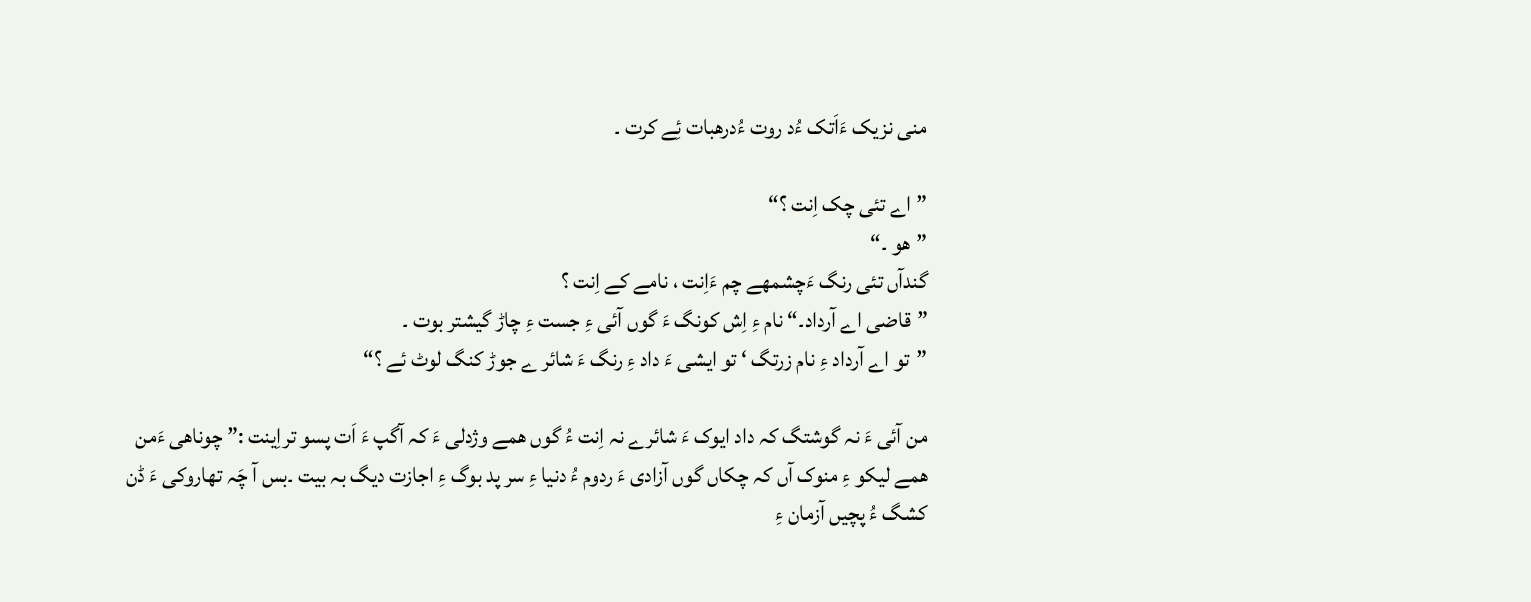منی نزیک ءَاَتک ءُد روت ءُدرھبات ئِے کرت ۔

”اے تئی چک اِنت ؟“
”ھو ۔“
گندآں تئی رنگ ءَچشمھے چم ءَاِنت ، نامے کے اِنت ؟
”قاضی اے آرداد۔“ نام ءِ اِش کونگ ءَ گوں آئی ءِ جست ءِ چاڑ گیشتر بوت ۔
”تو اے آرداد ءِ نام زرتگ ‘ تو ایشی ءَ داد ءِ رنگ ءَ شائر ے جوڑ کنگ لوٹ ئے ؟“

من آئی ءَ نہ گوشتگ کہ داد ایوک ءَ شائرے نہ اِنت ءُ گوں ھمے وژدلی ءَ کہ آگپ ءَ اَت پسو تراِینت :” چوناھی ءَمن ھمے لیکو ءِ منوک آں کہ چکاں گوں آزادی ءَ ردوم ءُ دنیا ءِ سر پد بوگ ءِ اجازت دیگ بہ بیت ۔بس آ چَہ تھاروکی ءَ ڈن کشگ ءُ پچیں آزمان ءِ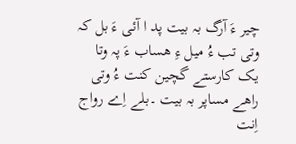چیر ءَ آرگ بہ بیت پد ا آئی ءَ بل کہ وتی تب ءُ میل ءِ ھساب ءَ پہ وتا یک کارستے گچین کنت ءُ وتی راھے مساپر بہ بیت ۔بلے اِے رواج اِنت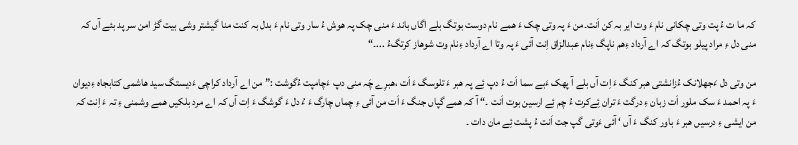کہ ما ت ءُ پت وتی چکانی نام ءَ وت ایر بہ کن اَنت۔من ءَ پہ وتی چک ءَ ھمے نام دوست بوتگ بلے اگاں باند ءَ منی چک پہ ھوش ءُ سار وتی نام ءَ بدل بہ کنت منا گیشتر وشی بیت گڑ امن سر پد بئے آں کہ منی دل ءِ مراد پیلو بوتگ کہ اے آرداد ءِھم ناپگ ءِنام عبدالزاق اِنت آئی ءَ پہ وتا اے آرداد ءِنام وت شوھاز کرتگءُ ...۔“

من وتی دل ءَجھلانک ءُزانشتی ھبر کنگ ءَ اِت آں بلے آ پھک ءَبے سما اَت ءُ دپ ئِے پہ ھبر ءَ تلوسگ ءَ اَت ،ھبرِے چَہ منی دپ ءَچامپت ءُگوشت :” من اے آرداد کراچی ءَدیستگ سید ھاشمی کتابجاہ ءِدیوان ءَ پہ احمد ءَ سک ملور اَت زبان ءِ درگت ءَ تران ئِےکرت ءُ چم ئِے ارسین بوت اَنت ۔“ آ کہ ھمے گپاں جنگ ءَ اَت من آئی ءِ چماں چارگ ءَ ءُ دل ءَ گوشگ ءَ اِت آں کہ اے مرد بلکیں ھمے وشمنی ءِ تہ ءَ اِنت کہ من ایشی ءِ درسیں ھبر ءَ باور کنگ ءَ آں ‘ آئی ءَوتی گپ جت اَنت ءُ پشت ئِے مان دات ۔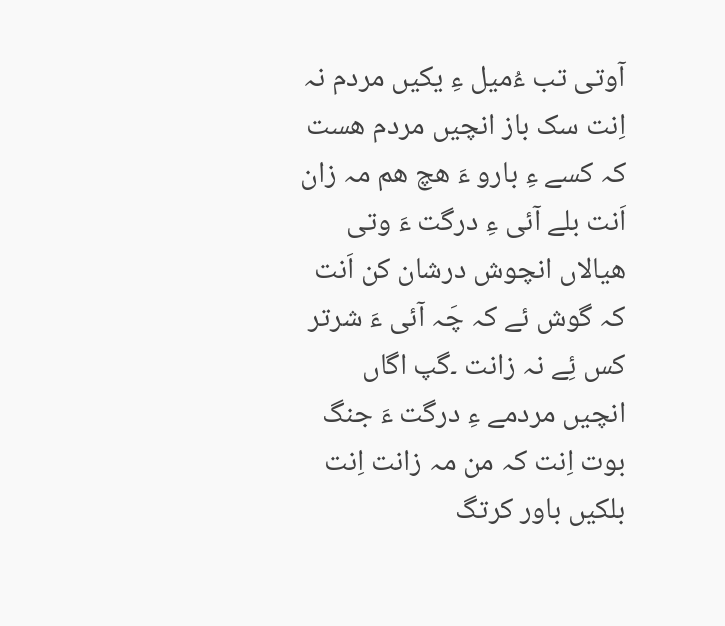آوتی تب ءُمیل ءِ یکیں مردم نہ اِنت سک باز انچیں مردم ھست کہ کسے ءِ بارو ءَ ھچ ھم مہ زان اَنت بلے آئی ءِ درگت ءَ وتی ھیالاں انچوش درشان کن اَنت کہ گوش ئے کہ چَہ آئی ءَ شرتر کس ئِے نہ زانت ۔گپ اگاں انچیں مردمے ءِ درگت ءَ جنگ بوت اِنت کہ من مہ زانت اِنت بلکیں باور کرتگ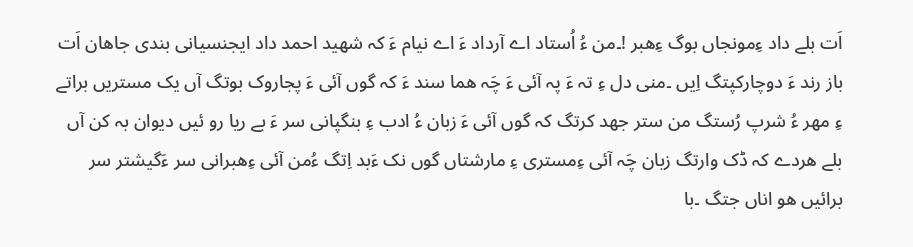اَت بلے داد ءِمونجاں بوگ ءِھبر !۔من ءُ اُستاد اے آرداد ءَ اے نیام ءَ کہ شھید احمد داد ایجنسیانی بندی جاھان اَت باز رند ءَ دوچارکپتگ اِیں ۔منی دل ءِ تہ ءَ پہ آئی ءَ چَہ ھما سند ءَ کہ گوں آئی ءَ پجاروک بوتگ آں یک مستریں براتے ءِ مھر ءُ شرپ رُستگ من ستر جھد کرتگ کہ گوں آئی ءَ زبان ءُ ادب ءِ بنگپانی سر ءَ بے ریا رو ئیں دیوان بہ کن آں بلے ھردے کہ ڈک وارتگ زبان چَہ آئی ءِمستری ءِ مارشتاں گوں نک ءَبد اِتگ ءُمن آئی ءِھبرانی سر ءَگیشتر سر برائیں ھو اناں جتگ ۔با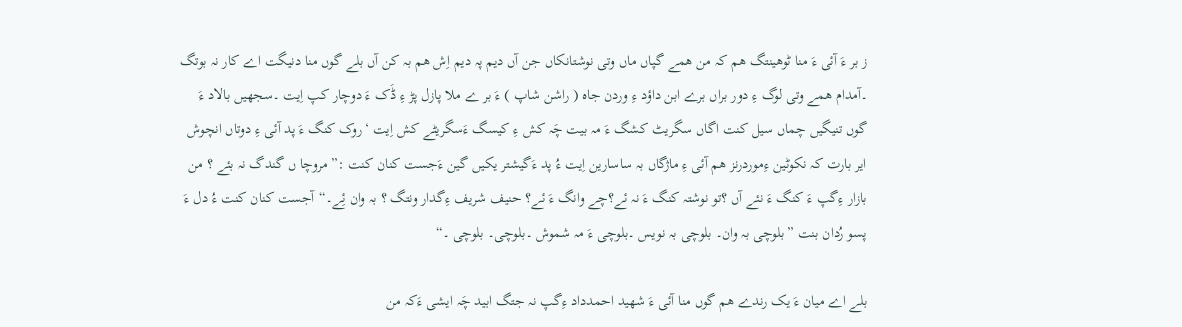ز بر ءَ آئی ءَ منا ٹوھینتگ ھم کہ من ھمے گپاں ماں وتی نوشتانکاں جن آں دیم پہ دیم اِش ھم بہ کن آں بلے گوں منا دنیگت اے کار نہ بوتگ ۔آمدام ھمے وتی لوگ ءِ دور براں برے ابن داؤد ءِ وردن جاہ ( راشن شاپ ) ءَ بر ے ملا پازل پڑ ءِ ڈَک ءَ دوچار کپ اِیت ۔سجھیں بالاد ءَ گوں تنیگیں چماں سیل کنت اگاں سگریٹ کشگ ءَ مہ بیت چَہ کش ءِ کیسگ ءَسگریٹے کش اِیت ‘روک کنگ ءَ پد آئی ءِ دوتاں انچوش ایر بارت کہ نکوٹین ءِموردرنز ھم آئی ءِ ماژگاں بہ ساسارین اِیت ءُ پد ءَگیشتر یکیں گین ءَجست کنان کنت :”مروچا ں گندگ نہ بئے ؟ من بازار ءِگپ ءَ کنگ ءَ نئے آں ؟تو نوشتہ کنگ ءَ نہ ئے؟چے وانگ ءَ ئے؟ حنیف شریف ءِگدار ونتگ ؟ بہ وان ئِے۔“آجست کنان کنت ءُ دل ءَ پسو رُدان بنت ”بلوچی بہ وان۔ بلوچی بہ نویس ۔بلوچی ءَ مہ شموش ۔بلوچی۔ بلوچی ۔“

بلے اے میان ءَ یک رندے ھم گوں منا آئی ءَ شھید احمدداد ءِگپ نہ جتگ ابید چَہ ایشی ءَکہ من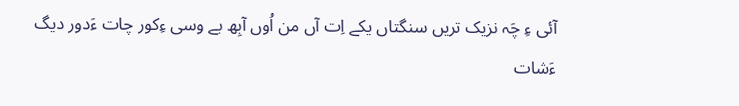آئی ءِ چَہ نزیک تریں سنگتاں یکے اِت آں من اُوں آبِھ بے وسی ءِکور چات ءَدور دیگ ءَشات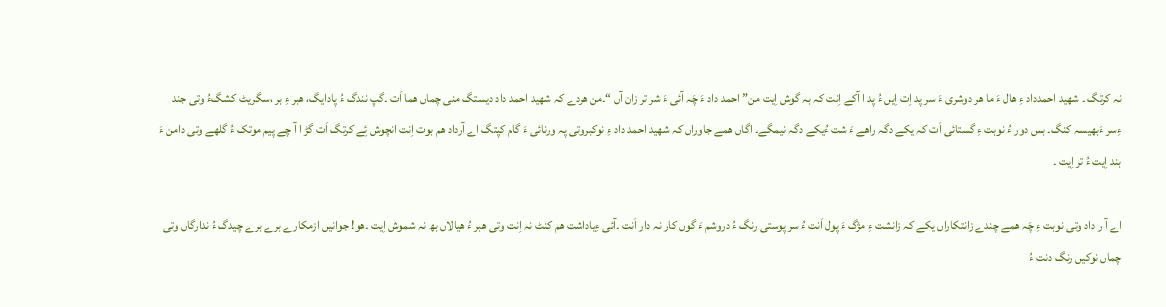نہ کرتگ ۔ شھید احمدداد ءِ ھال ءَ ما ھر دوشری ءَ سر پد اِت اِیں ءُ پد ا آکے اِنت کہ بہ گوش اِیت من” احمد داد ءَ چَہ آئی ءَ شر تر زان آں “۔من ھردے کہ شھید احمد داد دیستگ منی چماں ھما اَت ۔گپ نندگ ءُ پادایگ، ھبر ءِ بر ،سگریٹ کشگءُ وتی جند ءِسر ءَبھیسہ کنگ۔ بس دور ءُ نوبت ءِ گستائی اَت کہ یکے دگہ راھے ءَ شت ءُیکے دگہ نیمگے۔ اگاں ھمے جاوراں کہ شھید احمد داد ءِ نوکبروتی پہ ورنائی ءَ گام کپتگ اے آرداد ھم بوت اِنت انچوش ئِے کرتگ اَت گڑ ا آ چے پیم موتک ءُ گلھے وتی دامن ءَ بند اِیت ءُ تر اِیت ۔

اے آ ر داد وتی نوبت ءِ چَہ ھمے چندے زانتکاراں یکے کہ زانشت ءِ مژگ ءَ پول اَنت ءُ سر پوستی رنگ ءُ دروشم ءَ گوں کار نہ دار اَنت ۔آئی ءِیاداشت ھم کنٹ نہ اِنت وتی ھبر ءُ ھیالاں بھ نہ شموش اِیت ۔ھو! جوانیں ازمکارے برے برے چیدگ ءُ ندارگاں وتی چماں نوکیں رنگ دنت ءُ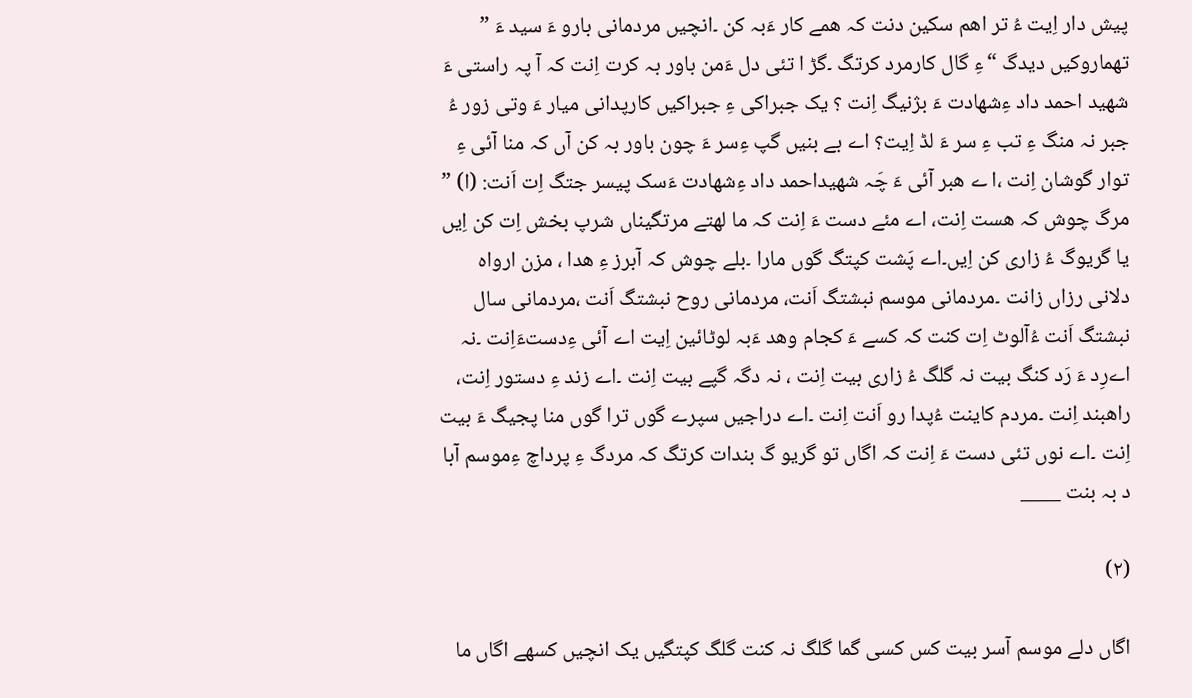پیش دار اِیت ءُ تر اھم سکین دنت کہ ھمے کار ءَبہ کن ۔انچیں مردمانی بارو ءَ سید ءَ ” تھماروکیں دیدگ “ءِ گال کارمرد کرتگ ۔گڑ ا تئی دل ءَمن باور بہ کرت اِنت کہ آ پہ راستی ءَ شھید احمد داد ءِشھادت ءَ بژنیگ اِنت ؟ یک جبراکی ءِ جبراکیں کارپدانی میار ءَ وتی زور ءُ جبر نہ منگ ءِ تب ءِ سر ءَ لڈ اِیت؟ اے بے بنیں گپ ءِسر ءَ چون باور بہ کن آں کہ منا آئی ءِ توار گوشان اِنت ،ا ے ھبر آئی ءَ چَہ شھیداحمد داد ءِشھادت ءَسک پیسر جتگ اِت اَنت: (ا) ” مرگ چوش کہ ھست اِنت، اے مئے دست ءَ اِنت کہ ما لھتے مرتگیناں شرپ بخش اِت کن اِیں یا گریوگ ءُ زاری کن اِیں۔اے پَشت کپتگ گوں مارا ۔بلے چوش کہ آبرز ءِ ھدا ، مزن ارواہ دلانی رزاں زانت ۔مردمانی موسم نبشتگ اَنت، مردمانی روح نبشتگ اَنت ،مردمانی سال نبشتگ اَنت ءُآلوٹ اِت کنت کہ کسے ءَ کجام وھد ءَبہ لوٹائین اِیت اے آئی ءِدستءَاِنت ۔نہ اےرِد ءَ رَد کنگ بیت نہ گلگ ءُ زاری بیت اِنت ، نہ دگہ گپے بیت اِنت ۔اے زند ءِ دستور اِنت، راھبند اِنت ۔مردم کاینت ءُپدا رو اَنت اِنت ۔اے دراجیں سپرے گوں ترا گوں منا پجیگ ءَ بیت اِنت ۔اے نوں تئی دست ءَ اِنت کہ اگاں تو گریو گ بندات کرتگ کہ مردگ ءِ پرداچ ءِموسم آبا د بہ بنت ____

(۲)

اگاں دلے موسم آسر بیت کس کسی گما گلگ نہ کنت گلگ کپتگیں یک انچیں کسھے اگاں ما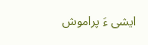ایشی ءَ پراموش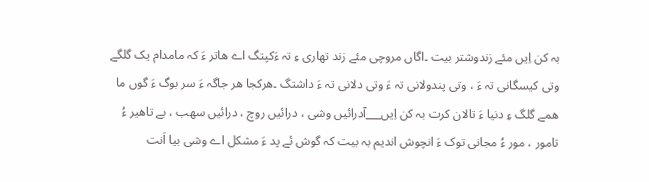بہ کن اِیں مئے زندوشتر بیت ۔اگاں مروچی مئے زند تھاری ءِ تہ ءَکپتگ اے ھاتر ءَ کہ مامدام یک گلگے وتی کیسگانی تہ ءَ ، وتی پندولانی تہ ءَ وتی دلانی تہ ءَ داشتگ ۔ھرکجا ھر جاگہ ءَ سر بوگ ءَ گوں ما ھمے گلگ ءِ دنیا ءَ تالان کرت بہ کن اِیں___آدرائیں وشی ، درائیں روچ ، درائیں سھب ، بے تاھیر ءُ تامور ، مور ءُ مجانی توک ءَ انچوش اندیم بہ بیت کہ گوش ئے پد ءَ مشکل اے وشی بیا اَنت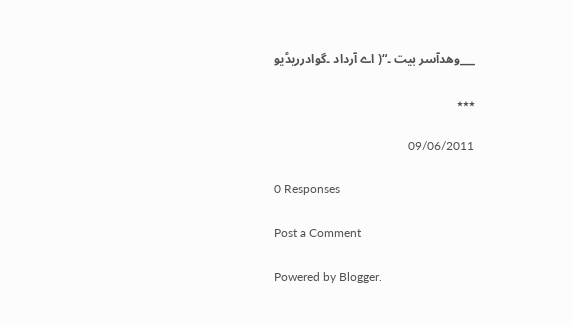___وھدآسر بیت ۔“( اے آرداد ۔گوادرریڈیو

٭٭٭

09/06/2011

0 Responses

Post a Comment

Powered by Blogger.